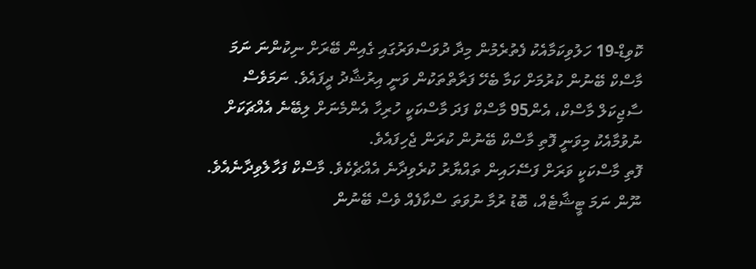ކޮވިޑް-19 ހަލުވިކަމާއެކު ފެތުރެމުން މިދާ ދުވަސްވަރުގައި ގެއިން ބޭރަށް ނިކުންނަ ނަމަ މާސްކް ބޭނުން ކުރުމަށް ކަމާ ބެހޭ ފަރާތްތަކުން ވަނީ އިރުޝާދު ދީފައެވެ. ނަމަވެސް ސާޖިކަލް މާސްކް، އެން95 މާސްކް ފަދަ މާސްކަކީ ހުރިހާ އެންމެނަށް ލިބޭނެ އެއްޗަކަށް ނުވުމާއެކު މިވަނީ ފޮތި މާސްކް ބޭނުން ކުރަން ޖެހިފައެވެ.
ފޮތި މާސްކަކީ ވަރަށް ފަސޭހައިން ތައްޔާރު ކުރެވިދާނެ އެއްޗެކެވެ. މާސްކް ފަހާލެވިދާނެއެވެ. ނޫން ނަމަ ޓީޝާޓެއް، ބޮޑު ރުމާ ނުވަތަ ސްކާފެއް ވެސް ބޭނުން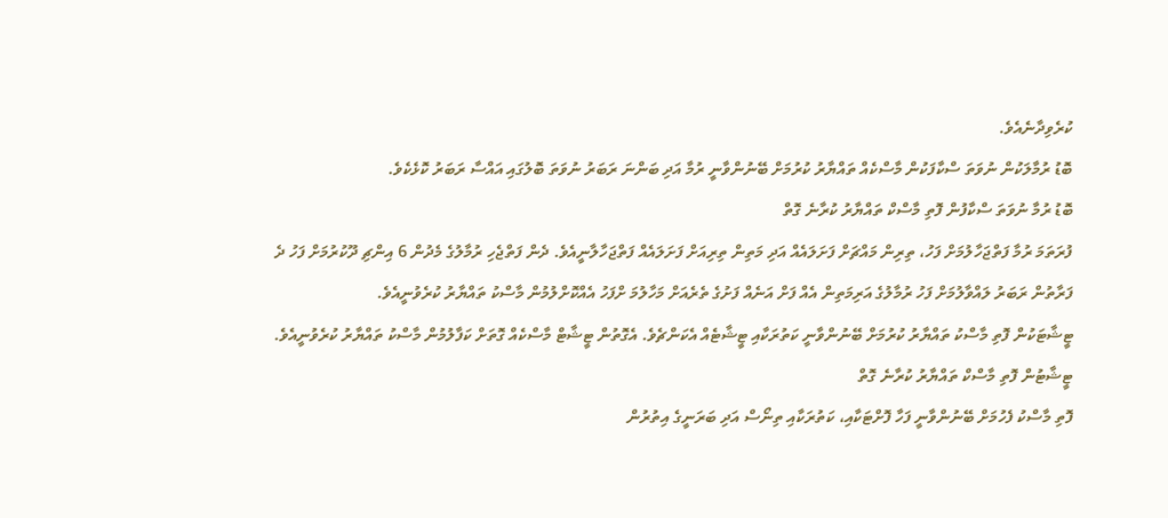ކުރެވިދާނެއެވެ.
ބޮޑު ރުމާލަކުން ނުވަތަ ސްކާފަކުން މާސްކެއް ތައްޔާރު ކުރުމަށް ބޭނުންވާނީ ރުމާ އަދި ބަންނަ ރަބަރު ނުވަތަ ބޮލުގައި އައްސާ ރަބަރު ކޮޅެކެވެ.
ބޮޑު ރުމާ ނުވަތަ ސްކާފުން ފޮތި މާސްކް ތައްޔާރު ކުރާނެ ގޮތް
ފުރަތަމަ ރުމާ ފަތްޖަހާލުމަށް ފަހު، ތިރިން މައްޗަށް ފަށަލައެއް އަދި މަތިން ތިރިއަށް ފަށަލައެއް ފަތްޖަހާލާނީއެވެ. ދެން ފަތްޖެހި ރުމާލުގެ މެދުން 6 އިންޗި ދޫކުރުމަށް ފަހު ދެ ފަރާތުން ރަބަރު ލައްވާލުމަށް ފަހު ރުމާލުގެ އަރިމަތިން އެއް ފަށް އަނެއް ފަށުގެ ތެރެއަށް މަހާލުމަ ށްފަހު އެއްކޮށްލުމުން މާސްކު ތައްޔާރު ކުރެވުނީއެވެ.
ޓީޝާޓަކުން ފޮތި މާސްކު ތައްޔާރު ކުރުމަށް ބޭނުންވާނީ ކަތުރަކާއި ޓީޝާޓެއް އެކަންޗެވެ. އެގޮތުން ޓީޝާޓް މާސްކެއް ގޮތަށް ކަފާލުމުން މާސްކު ތައްޔާރު ކުރެވުނީއެވެ.
ޓީޝާޓުން ފޮތި މާސްކް ތައްޔާރު ކުރާނެ ގޮތް
ފޮތި މާސްކު ފެހުމަށް ބޭނުންވާނީ ފަހާ ފޮށްޓަކާއި، ކަތުރަކާއި ތިނޯސް އަދި ބަރަނީގެ އިތުރުން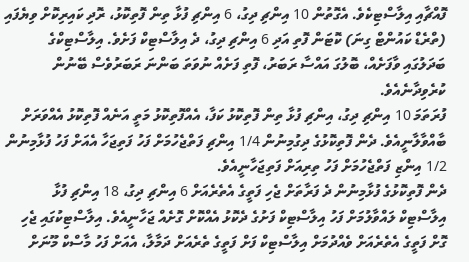ފޮއްޗާއި އިލާސްޓިކެވެ. އެގޮތުން 10 އިންޗި ދިގު، 6 އިންޗި ފުޅާ ތިން ފޮތިކޮޅު، ރޮދި ކައިރިކޮށް ވިޔެފައި (ތްރެޑް ކައުންޓް ގިނަ) ކޮޓަން ފޮތި އަދި 6 އިންޗި ދިގު، ދެ އިލާސްޓިކް ފަށެވެ. އިލާސްޓިކްގެ ބަދަލުގައި ވާފަށެއް، ބޮލުގަ އައްސާ ރަބަރު، ފޮތި ފަށެއް ނުވަތަ ބަންނަ ރަބަރުވެސް ބޭނުން ކުރެވިދާނެއެވެ.
ފުރަތަމަ 10 އިންޗި ދިގު، އިންޗި ފުޅާ ތިން ފޮތިކޮޅު ކަފާ، އެއްފޮތިކޮޅު މަތީ އަނެއް ފޮތިކޮޅު އެއްވަރަށް ބާއްވާލާނީއެވެ. ދެން ފޮތިކޮޅުގެ ދިގުމިނުން 1/4 އިންޗި ފަތްޖެހުމަށް ފަހު ފަތިޖަހާ އެއަށް ފަހު ފުޅާމިނުން 1/2 އިންޒި ފަތްޖެހުމަށް ފަހު ތިރިއަށް ފަތިޖަހާނީއެވެ.
ދެން ފޮތިކޮޅުގެ ފުޅާމިނުން ދެ ފަރާތަށް ޖެހި ފަތީގެ އެތެރެއަށް 6 އިންޗި ދިގު، 18 އިންޗި ފުޅާ އިލާސްޓިކް ލައްވާލުމަށް ފަހު އިލާސްޓިކް ފަށުގެ ދެކޮޅު އެއްކޮށް ގޮށެއް ޖަހާނީއެވެ. އިލާސްޓިކުގައި ޖެހި ގޮށް ފަތީގެ އެތެރެއަށް ވެއްދުމަށް އިލާސްޓިކް ފަށް ފަތީގެ ތެރެއަށް ދަމާލާ، އެއަށް ފަހު މާސްކް މޫނަށް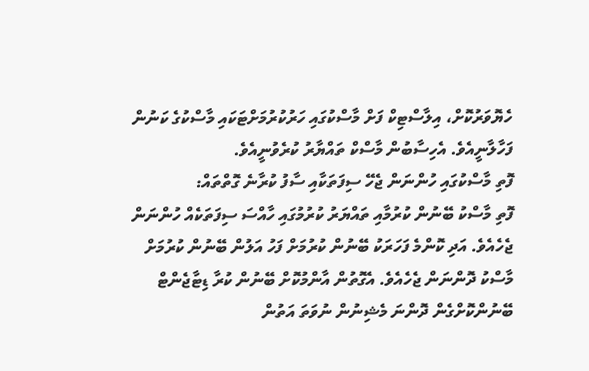ހެޔޮވަރުކޮށް، އިލާސްޓިކް ފަށް މާސްކުގައި ހަރުކުރުމަށްޓަކައި މާސްކުގެ ކަނުން ފަހާލާނީއެވެ. އެހިސާބުން މާސްކް ތައްޔާރު ކުރެވުނީއެވެ.
ފޮތި މާސްކުގައި ހުންނަން ޖެހޭ ސިފަތަކާއި ސާފު ކުރާނެ ގޮތްތައް:
ފޮތި މާސްކު ބޭނުން ކުރުމާއި ތައްޔަރު ކުރުމުގައި ހާއްސަ ސިފަތަކެއް ހުންނަން ޖެހެއެވެ. އަދި ކޮންމެ ފަހަރަކު ބޭނުން ކުރުމަށް ފަހު އަލުން ބޭނުން ކުރުމަށް މާސްކު ދޮންނަން ޖެހެއެވެ. އެގޮތުން އާންމުކޮށް ބޭނުން ކުރާ ޑިޓާޖެންޓް ބޭނުންކޮށްގެން ދޮންނަ މެޝިނުން ނުވަތަ އަތުން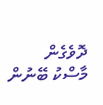ދޮވެގެން މާސްކު ބޭނުން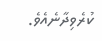ކުރެވިދާނެއެވެ.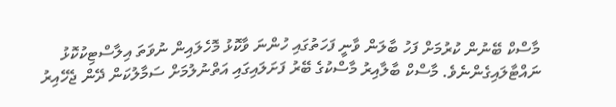މާސްކް ބޭނުން ކުރުމަށް ފަހު ބާލަން ވާނީ ފަހަތުގައި ހުންނަ ވާކޮޅު މޮހެލައިން ނުވަތަ އިލާސްޓިކުކޮޅު ނައްޓާލައިގެންނެވެ. މާސްކް ބާލާއިރު މާސްކުގެ ބޭރު ފަށަލައިގައި އަތްނުލުމަށް ސަމާލުކަން ދޭން ޖެހޭއިރު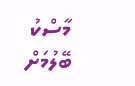މާސްކު ބޭލުމަށް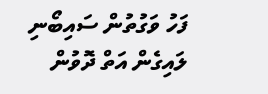ފަހު ވަގުތުން ސައިބޯނި ލައިގެން އަތް ދޮވުން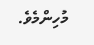މުހިންމެވެ.